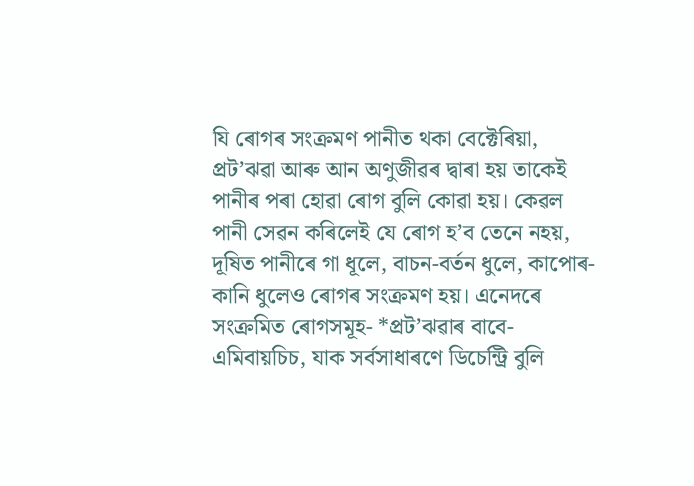যি ৰোগৰ সংক্ৰমণ পানীত থকা বেক্টেৰিয়া, প্ৰট’ঝৱা আৰু আন অণুজীৱৰ দ্বাৰা হয় তাকেই পানীৰ পৰা হোৱা ৰোগ বুলি কোৱা হয়। কেৱল পানী সেৱন কৰিলেই যে ৰোগ হ’ব তেনে নহয়, দূষিত পানীৰে গা ধূলে, বাচন-বৰ্তন ধুলে, কাপোৰ-কানি ধুলেও ৰোগৰ সংক্ৰমণ হয়। এনেদৰে সংক্ৰমিত ৰোগসমূহ- *প্ৰট’ঝৱাৰ বাবে- এমিবায়চিচ, যাক সৰ্বসাধাৰণে ডিচেন্ট্ৰি বুলি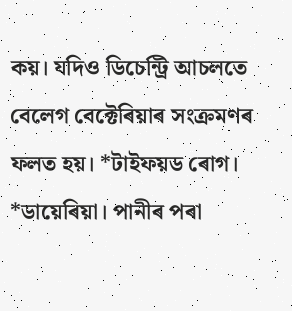কয়। যদিও ডিচেন্ট্ৰি আচলতে বেলেগ বেক্টেৰিয়াৰ সংক্ৰমণৰ ফলত হয়। *টাইফয়ড ৰোগ। *ডায়েৰিয়া। পানীৰ পৰা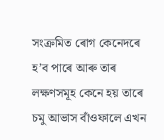সংক্ৰমিত ৰোগ কেনেদৰে হ’ব পাৰে আৰু তাৰ লক্ষণসমূহ কেনে হয় তাৰে চমু আভাস বাঁওফালে এখন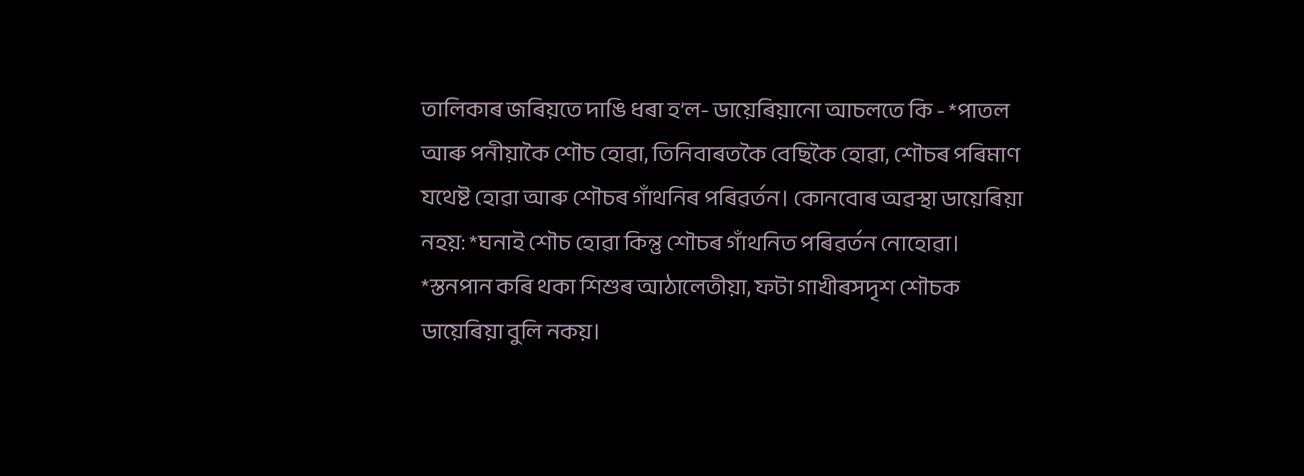তালিকাৰ জৰিয়তে দাঙি ধৰা হ’ল- ডায়েৰিয়ানো আচলতে কি - *পাতল আৰু পনীয়াকৈ শৌচ হোৱা, তিনিবাৰতকৈ বেছিকৈ হোৱা, শৌচৰ পৰিমাণ যথেষ্ট হোৱা আৰু শৌচৰ গাঁথনিৰ পৰিৱৰ্তন। কোনবোৰ অৱস্থা ডায়েৰিয়া নহয়: *ঘনাই শৌচ হোৱা কিন্তু শৌচৰ গাঁথনিত পৰিৱৰ্তন নোহোৱা। *স্তনপান কৰি থকা শিশুৰ আঠালেতীয়া, ফটা গাখীৰসদৃশ শৌচক ডায়েৰিয়া বুলি নকয়।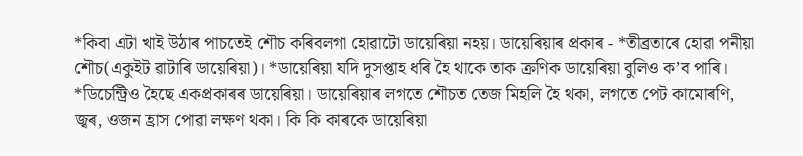*কিবা এটা খাই উঠাৰ পাচতেই শৌচ কৰিবলগা হোৱাটো ডায়েৰিয়া নহয়। ডায়েৰিয়াৰ প্ৰকাৰ - *তীব্ৰতাৰে হোৱা পনীয়া শৌচ(একুইট ৱাটাৰি ডায়েৰিয়া)। *ডায়েৰিয়া যদি দুসপ্তাহ ধৰি হৈ থাকে তাক ক্ৰণিক ডায়েৰিয়া বুলিও ক’ব পাৰি। *ডিচেন্ট্ৰিও হৈছে একপ্ৰকাৰৰ ডায়েৰিয়া। ডায়েৰিয়াৰ লগতে শৌচত তেজ মিহলি হৈ থকা, লগতে পেট কামোৰণি, জ্বৰ, ওজন হ্ৰাস পোৱা লক্ষণ থকা। কি কি কাৰকে ডায়েৰিয়া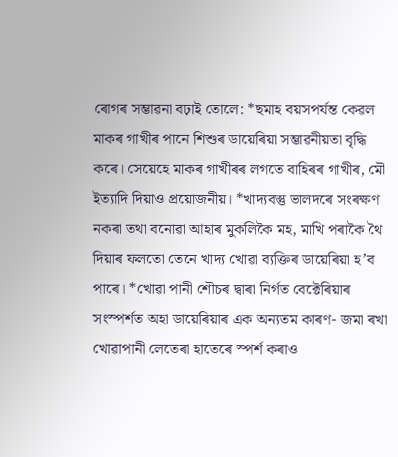ৰোগৰ সম্ভাৱনা বঢ়াই তোলে: *ছমাহ বয়সপৰ্যন্ত কেৱল মাকৰ গাখীৰ পানে শিশুৰ ডায়েৰিয়া সম্ভাৱনীয়তা বৃদ্ধি কৰে। সেয়েহে মাকৰ গাখীৰৰ লগতে বাহিৰৰ গাখীৰ, মৌ ইত্যাদি দিয়াও প্ৰয়োজনীয়। *খাদ্যবস্তু ভালদৰে সংৰক্ষণ নকৰা তথা বনোৱা আহাৰ মুকলিকৈ মহ, মাখি পৰাকৈ থৈ দিয়াৰ ফলতো তেনে খাদ্য খোৱা ব্যক্তিৰ ডায়েৰিয়া হ’ব পাৰে। *খোৱা পানী শৌচৰ দ্বাৰা নিৰ্গত বেক্টেৰিয়াৰ সংস্পৰ্শত অহা ডায়েৰিয়াৰ এক অন্যতম কাৰণ- জমা ৰখা খোৱাপানী লেতেৰা হাতেৰে স্পৰ্শ কৰাও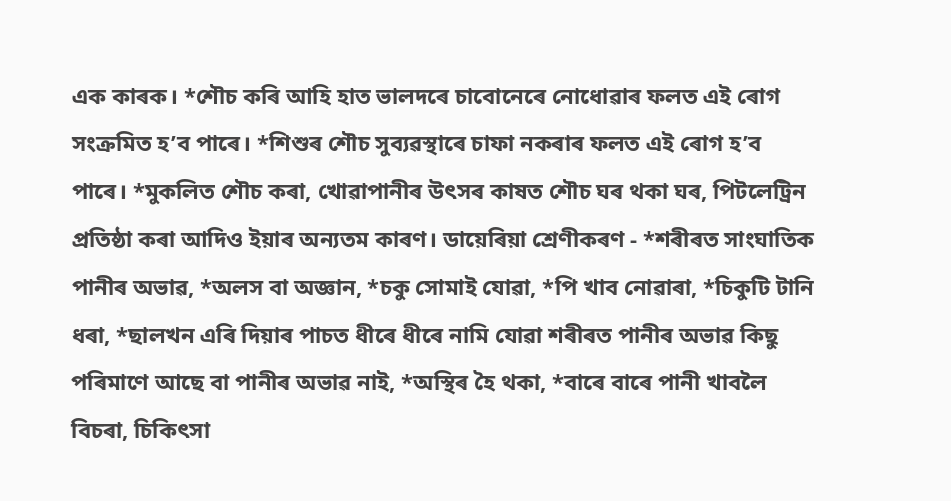এক কাৰক। *শৌচ কৰি আহি হাত ভালদৰে চাবোনেৰে নোধোৱাৰ ফলত এই ৰোগ সংক্ৰমিত হ’ব পাৰে। *শিশুৰ শৌচ সুব্যৱস্থাৰে চাফা নকৰাৰ ফলত এই ৰোগ হ’ব পাৰে। *মুকলিত শৌচ কৰা, খোৱাপানীৰ উৎসৰ কাষত শৌচ ঘৰ থকা ঘৰ, পিটলেট্ৰিন প্ৰতিষ্ঠা কৰা আদিও ইয়াৰ অন্যতম কাৰণ। ডায়েৰিয়া শ্ৰেণীকৰণ - *শৰীৰত সাংঘাতিক পানীৰ অভাৱ, *অলস বা অজ্ঞান, *চকু সোমাই যোৱা, *পি খাব নোৱাৰা, *চিকুটি টানি ধৰা, *ছালখন এৰি দিয়াৰ পাচত ধীৰে ধীৰে নামি যোৱা শৰীৰত পানীৰ অভাৱ কিছু পৰিমাণে আছে বা পানীৰ অভাৱ নাই, *অস্থিৰ হৈ থকা, *বাৰে বাৰে পানী খাবলৈ বিচৰা, চিকিৎসা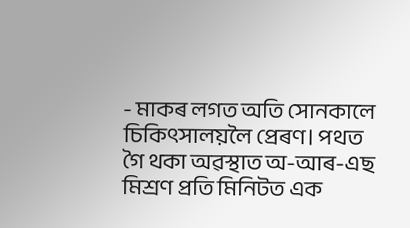- মাকৰ লগত অতি সোনকালে চিকিৎসালয়লৈ প্ৰেৰণ। পথত গৈ থকা অৱস্থাত অ-আৰ-এছ মিশ্ৰণ প্ৰতি মিনিটত এক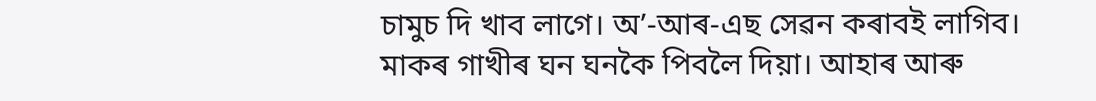চামুচ দি খাব লাগে। অ’-আৰ-এছ সেৱন কৰাবই লাগিব। মাকৰ গাখীৰ ঘন ঘনকৈ পিবলৈ দিয়া। আহাৰ আৰু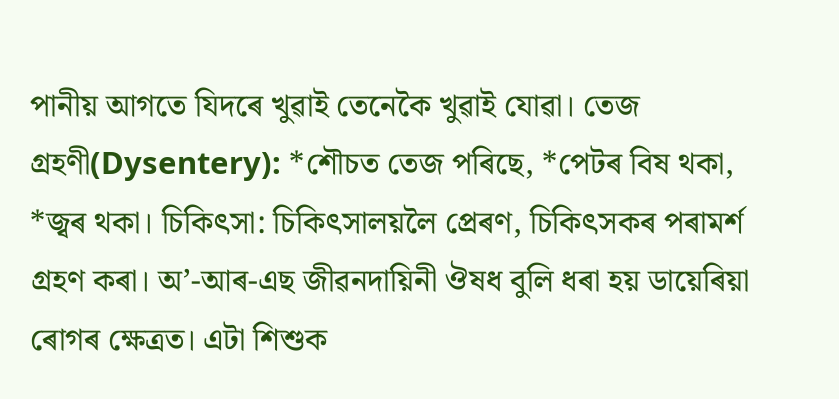পানীয় আগতে যিদৰে খুৱাই তেনেকৈ খুৱাই যোৱা। তেজ গ্ৰহণী(Dysentery): *শৌচত তেজ পৰিছে, *পেটৰ বিষ থকা, *জ্বৰ থকা। চিকিৎসা: চিকিৎসালয়লৈ প্ৰেৰণ, চিকিৎসকৰ পৰামৰ্শ গ্ৰহণ কৰা। অ’-আৰ-এছ জীৱনদায়িনী ঔষধ বুলি ধৰা হয় ডায়েৰিয়া ৰোগৰ ক্ষেত্ৰত। এটা শিশুক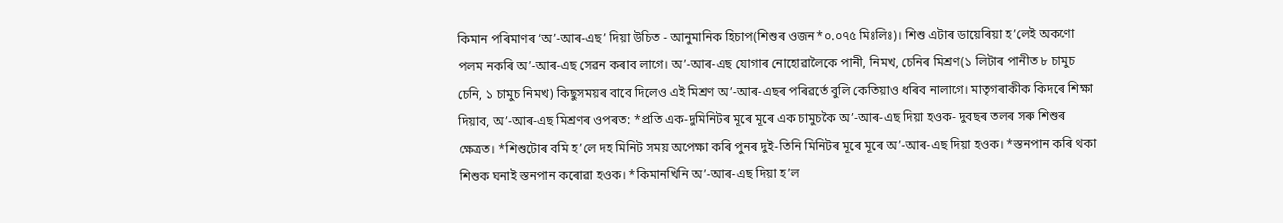কিমান পৰিমাণৰ ‘অ’-আৰ-এছ’ দিয়া উচিত - আনুমানিক হিচাপ(শিশুৰ ওজন*০.০৭৫ মিঃলিঃ)। শিশু এটাৰ ডায়েৰিয়া হ’লেই অকণো পলম নকৰি অ’-আৰ-এছ সেৱন কৰাব লাগে। অ’-আৰ-এছ যোগাৰ নোহোৱালৈকে পানী, নিমখ, চেনিৰ মিশ্ৰণ(১ লিটাৰ পানীত ৮ চামুচ চেনি, ১ চামুচ নিমখ) কিছুসময়ৰ বাবে দিলেও এই মিশ্ৰণ অ’-আৰ-এছৰ পৰিৱৰ্তে বুলি কেতিয়াও ধৰিব নালাগে। মাতৃগৰাকীক কিদৰে শিক্ষা দিয়াব, অ’-আৰ-এছ মিশ্ৰণৰ ওপৰত: *প্ৰতি এক-দুমিনিটৰ মূৰে মূৰে এক চামুচকৈ অ’-আৰ-এছ দিয়া হওক- দুবছৰ তলৰ সৰু শিশুৰ ক্ষেত্ৰত। *শিশুটোৰ বমি হ’লে দহ মিনিট সময় অপেক্ষা কৰি পুনৰ দুই-তিনি মিনিটৰ মূৰে মূৰে অ’-আৰ-এছ দিয়া হওক। *স্তনপান কৰি থকা শিশুক ঘনাই স্তনপান কৰোৱা হওক। *কিমানখিনি অ’-আৰ-এছ দিয়া হ’ল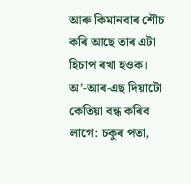আৰু কিমানবাৰ শৌচ কৰি আছে তাৰ এটা হিচাপ ৰখা হওক। অ’-আৰ-এছ দিয়াটো কেতিয়া বন্ধ কৰিব লাগে: চকুৰ পতা,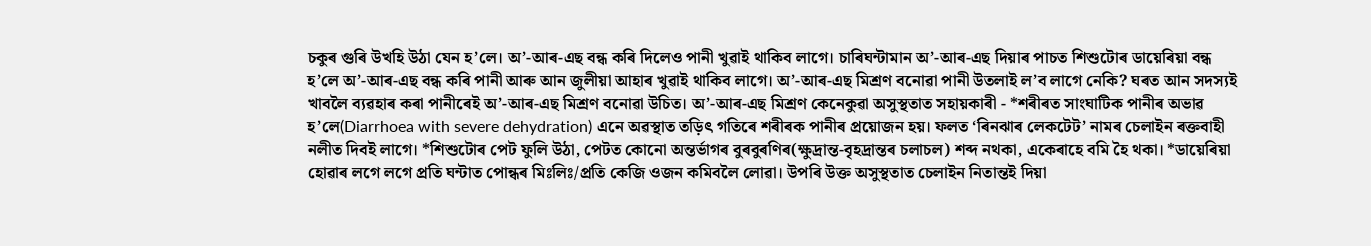চকুৰ গুৰি উখহি উঠা যেন হ’লে। অ’-আৰ-এছ বন্ধ কৰি দিলেও পানী খুৱাই থাকিব লাগে। চাৰিঘন্টামান অ’-আৰ-এছ দিয়াৰ পাচত শিশুটোৰ ডায়েৰিয়া বন্ধ হ’লে অ’-আৰ-এছ বন্ধ কৰি পানী আৰু আন জুলীয়া আহাৰ খুৱাই থাকিব লাগে। অ’-আৰ-এছ মিশ্ৰণ বনোৱা পানী উতলাই ল’ব লাগে নেকি? ঘৰত আন সদস্যই খাবলৈ ব্যৱহাৰ কৰা পানীৰেই অ’-আৰ-এছ মিশ্ৰণ বনোৱা উচিত। অ’-আৰ-এছ মিশ্ৰণ কেনেকুৱা অসুস্থতাত সহায়কাৰী - *শৰীৰত সাংঘাটিক পানীৰ অভাৱ হ’লে(Diarrhoea with severe dehydration) এনে অৱস্থাত তড়িৎ গতিৰে শৰীৰক পানীৰ প্ৰয়োজন হয়। ফলত ‘ৰিনঝাৰ লেকটেট’ নামৰ চেলাইন ৰক্তবাহী নলীত দিবই লাগে। *শিশুটোৰ পেট ফুলি উঠা, পেটত কোনো অন্তৰ্ভাগৰ বুৰবুৰণিৰ(ক্ষুদ্ৰান্ত-বৃহদ্ৰান্তৰ চলাচল) শব্দ নথকা, একেৰাহে বমি হৈ থকা। *ডায়েৰিয়া হোৱাৰ লগে লগে প্ৰতি ঘন্টাত পোন্ধৰ মিঃলিঃ/প্ৰতি কেজি ওজন কমিবলৈ লোৱা। উপৰি উক্ত অসুস্থতাত চেলাইন নিতান্তই দিয়া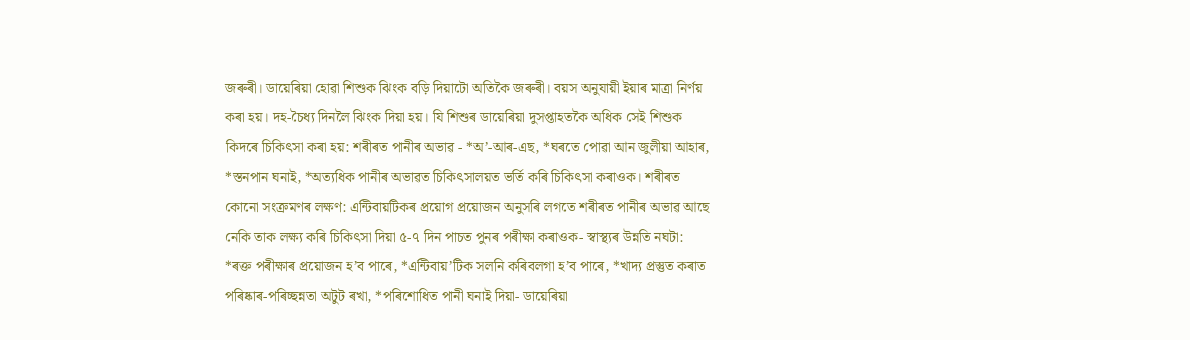জৰুৰী। ডায়েৰিয়া হোৱা শিশুক ঝিংক বড়ি দিয়াটো অতিকৈ জৰুৰী। বয়স অনুযায়ী ইয়াৰ মাত্ৰা নিৰ্ণয় কৰা হয়। দহ-চৈধ্য দিনলৈ ঝিংক দিয়া হয়। যি শিশুৰ ডায়েৰিয়া দুসপ্তাহতকৈ অধিক সেই শিশুক কিদৰে চিকিৎসা কৰা হয়: শৰীৰত পানীৰ অভাৱ - *অ’-আৰ-এছ, *ঘৰতে পোৱা আন জুলীয়া আহাৰ, *স্তনপান ঘনাই, *অত্যধিক পানীৰ অভাৱত চিকিৎসালয়ত ভৰ্তি কৰি চিকিৎসা কৰাওক। শৰীৰত কোনো সংক্ৰমণৰ লক্ষণ: এন্টিবায়টিকৰ প্ৰয়োগ প্ৰয়োজন অনুসৰি লগতে শৰীৰত পানীৰ অভাৱ আছে নেকি তাক লক্ষ্য কৰি চিকিৎসা দিয়া ৫-৭ দিন পাচত পুনৰ পৰীক্ষা কৰাওক- স্বাস্থ্যৰ উন্নতি নঘটা: *ৰক্ত পৰীক্ষাৰ প্ৰয়োজন হ’ব পাৰে, *এন্টিবায়’টিক সলনি কৰিবলগা হ’ব পাৰে, *খাদ্য প্ৰস্তুত কৰাত পৰিষ্কাৰ-পৰিচ্ছন্নতা অটুট ৰখা, *পৰিশোধিত পানী ঘনাই দিয়া- ডায়েৰিয়া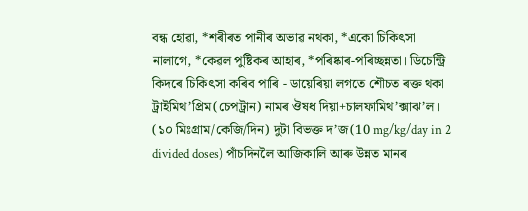বন্ধ হোৱা, *শৰীৰত পানীৰ অভাৱ নথকা, *একো চিকিৎসা নালাগে, *কেৱল পুষ্টিকৰ আহাৰ, *পৰিষ্কাৰ-পৰিচ্ছন্নতা। ডিচেন্ট্ৰি কিদৰে চিকিৎসা কৰিব পাৰি - ডায়েৰিয়া লগতে শৌচত ৰক্ত থকা ট্ৰাইমিথ’প্ৰিম(চেপট্ৰান) নামৰ ঔষধ দিয়া+চালফামিথ’ক্সাঝ’ল। (১০ মিঃগ্ৰাম/কেজি/দিন) দুটা বিভক্ত দ’জ(10 mg/kg/day in 2 divided doses) পাঁচদিনলৈ আজিকালি আৰু উন্নত মানৰ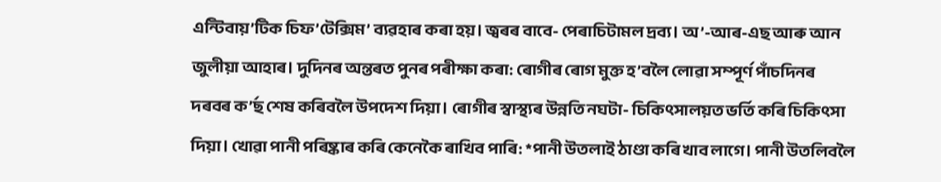এন্টিবায়’টিক চিফ’টেক্সিম’ ব্যৱহাৰ কৰা হয়। জ্বৰৰ বাবে- পেৰাচিটামল দ্ৰব্য। অ’-আৰ-এছ আৰু আন জুলীয়া আহাৰ। দুদিনৰ অন্তৰত পুনৰ পৰীক্ষা কৰা: ৰোগীৰ ৰোগ মুক্ত হ’বলৈ লোৱা সম্পূৰ্ণ পাঁচদিনৰ দৰবৰ ক’ৰ্ছ শেষ কৰিবলৈ উপদেশ দিয়া। ৰোগীৰ স্বাস্থ্যৰ উন্নতি নঘটা- চিকিৎসালয়ত ভৰ্তি কৰি চিকিৎসা দিয়া। খোৱা পানী পৰিষ্কাৰ কৰি কেনেকৈ ৰাখিব পাৰি: *পানী উতলাই ঠাণ্ডা কৰি খাব লাগে। পানী উতলিবলৈ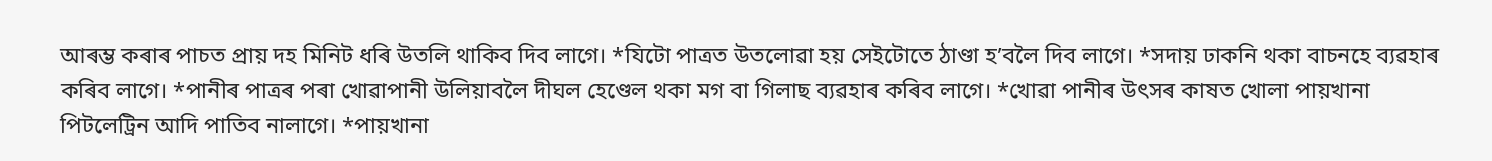আৰম্ভ কৰাৰ পাচত প্ৰায় দহ মিনিট ধৰি উতলি থাকিব দিব লাগে। *যিটো পাত্ৰত উতলোৱা হয় সেইটোতে ঠাণ্ডা হ’বলৈ দিব লাগে। *সদায় ঢাকনি থকা বাচনহে ব্যৱহাৰ কৰিব লাগে। *পানীৰ পাত্ৰৰ পৰা খোৱাপানী উলিয়াবলৈ দীঘল হেণ্ডেল থকা মগ বা গিলাছ ব্যৱহাৰ কৰিব লাগে। *খোৱা পানীৰ উৎসৰ কাষত খোলা পায়খানা পিটলেট্ৰিন আদি পাতিব নালাগে। *পায়খানা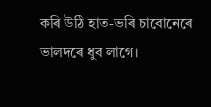কৰি উঠি হাত-ভৰি চাবোনেৰে ভালদৰে ধুব লাগে।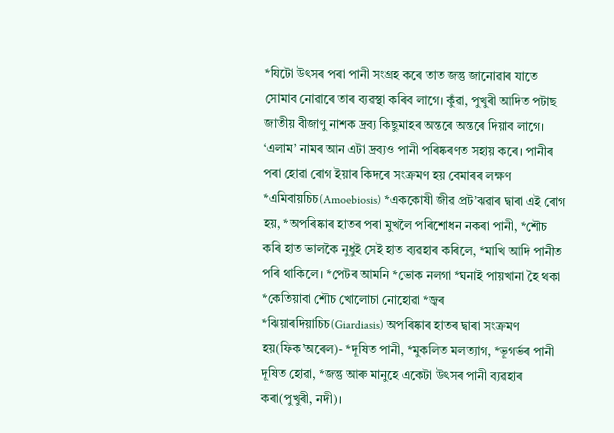*যিটো উৎসৰ পৰা পানী সংগ্ৰহ কৰে তাত জন্তু জানোৱাৰ যাতে সোমাব নোৱাৰে তাৰ ব্যৱস্থা কৰিব লাগে। কুঁৱা, পুখুৰী আদিত পটাছ জাতীয় বীজাণু নাশক দ্ৰব্য কিছুমাহৰ অন্তৰে অন্তৰে দিয়াব লাগে। ‘এলাম’ নামৰ আন এটা দ্ৰব্যও পানী পৰিষ্কৰণত সহায় কৰে। পানীৰ পৰা হোৱা ৰোগ ইয়াৰ কিদৰে সংক্ৰমণ হয় বেমাৰৰ লক্ষণ *এমিবায়চিচ(Amoebiosis) *এককোষী জীৱ প্ৰট’ঝৱাৰ দ্বাৰা এই ৰোগ হয়, *অপৰিষ্কাৰ হাতৰ পৰা মুখলৈ পৰিশোধন নকৰা পানী, *শৌচ কৰি হাত ভালকৈ নুধুই সেই হাত ব্যৱহাৰ কৰিলে, *মাখি আদি পানীত পৰি থাকিলে। *পেটৰ আমনি *ভোক নলগা *ঘনাই পায়খানা হৈ থকা *কেতিয়াবা শৌচ খোলোচা নোহোৱা *জ্বৰ *ঝিয়াৰদিয়াচিচ(Giardiasis) অপৰিষ্কাৰ হাতৰ দ্বাৰা সংক্ৰমণ হয়(ফিক’অৰেল)- *দূষিত পানী, *মুকলিত মলত্যাগ, *ভূগৰ্ভৰ পানী দূষিত হোৱা, *জন্তু আৰু মানুহে একেটা উৎসৰ পানী ব্যৱহাৰ কৰা(পুখুৰী, নদী)।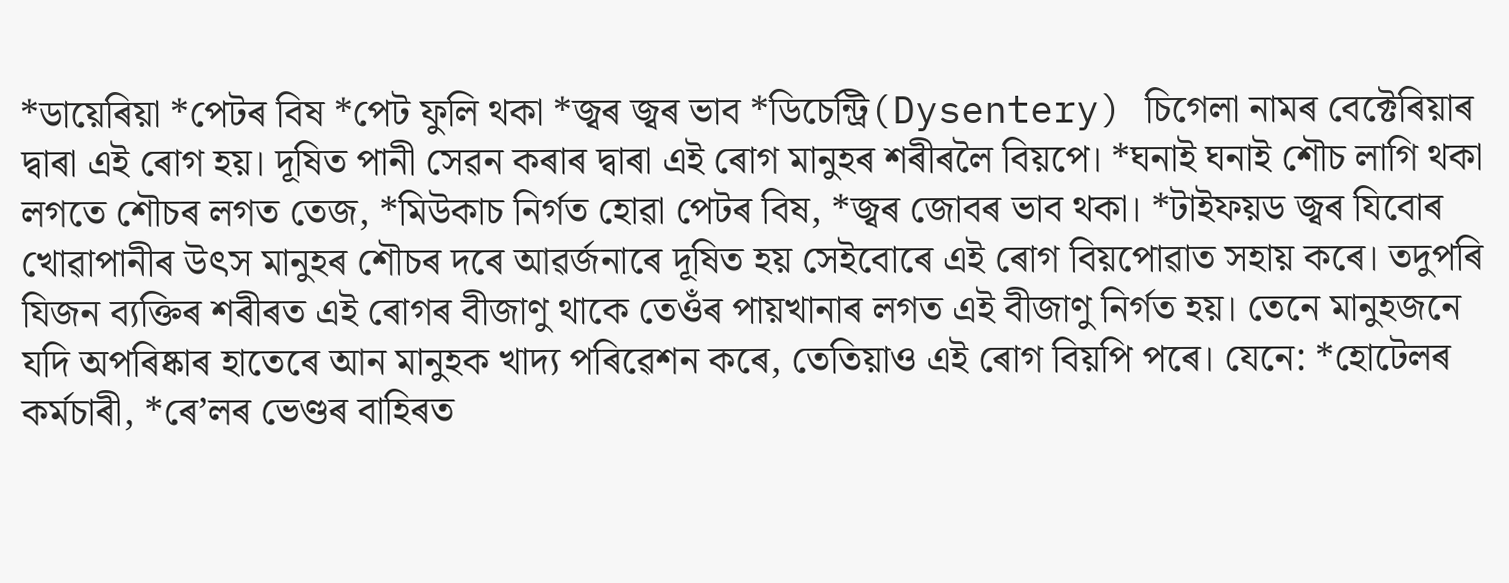*ডায়েৰিয়া *পেটৰ বিষ *পেট ফুলি থকা *জ্বৰ জ্বৰ ভাব *ডিচেন্ট্ৰি(Dysentery) চিগেলা নামৰ বেক্টেৰিয়াৰ দ্বাৰা এই ৰোগ হয়। দূষিত পানী সেৱন কৰাৰ দ্বাৰা এই ৰোগ মানুহৰ শৰীৰলৈ বিয়পে। *ঘনাই ঘনাই শৌচ লাগি থকা লগতে শৌচৰ লগত তেজ, *মিউকাচ নিৰ্গত হোৱা পেটৰ বিষ, *জ্বৰ জোবৰ ভাব থকা। *টাইফয়ড জ্বৰ যিবোৰ খোৱাপানীৰ উৎস মানুহৰ শৌচৰ দৰে আৱৰ্জনাৰে দূষিত হয় সেইবোৰে এই ৰোগ বিয়পোৱাত সহায় কৰে। তদুপৰি যিজন ব্যক্তিৰ শৰীৰত এই ৰোগৰ বীজাণু থাকে তেওঁৰ পায়খানাৰ লগত এই বীজাণু নিৰ্গত হয়। তেনে মানুহজনে যদি অপৰিষ্কাৰ হাতেৰে আন মানুহক খাদ্য পৰিৱেশন কৰে, তেতিয়াও এই ৰোগ বিয়পি পৰে। যেনে: *হোটেলৰ কৰ্মচাৰী, *ৰে’লৰ ভেণ্ডৰ বাহিৰত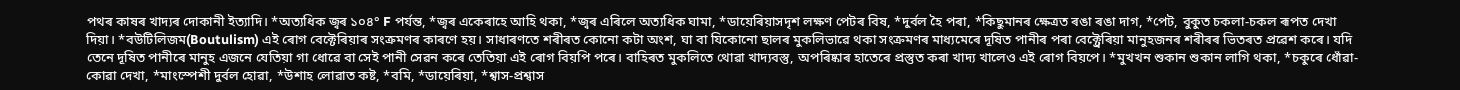পথৰ কাষৰ খাদ্যৰ দোকানী ইত্যাদি। *অত্যধিক জ্বৰ ১০৪° F পৰ্যন্ত, *জ্বৰ একেৰাহে আহি থকা, *জ্বৰ এৰিলে অত্যধিক ঘামা, *ডায়েৰিয়াসদৃশ লক্ষণ পেটৰ বিষ, *দুৰ্বল হৈ পৰা, *কিছুমানৰ ক্ষেত্ৰত ৰঙা ৰঙা দাগ, *পেট, বুকুত চকলা-চকল ৰূপত দেখা দিয়া। *বউটিলিজম(Boutulism) এই ৰোগ বেক্টেৰিয়াৰ সংক্ৰমণৰ কাৰণে হয়। সাধাৰণতে শৰীৰত কোনো কটা অংশ, ঘা বা যিকোনো ছালৰ মুকলিভাৱে থকা সংক্ৰমণৰ মাধ্যমেৰে দূষিত পানীৰ পৰা বেক্ট্ৰেৰিয়া মানুহজনৰ শৰীৰৰ ভিতৰত প্ৰৱেশ কৰে। যদি তেনে দূষিত পানীৰে মানুহ এজনে যেতিয়া গা ধোৱে বা সেই পানী সেৱন কৰে তেতিয়া এই ৰোগ বিয়পি পৰে। বাহিৰত মুকলিতে থোৱা খাদ্যবস্তু, অপৰিষ্কাৰ হাতেৰে প্ৰস্তুত কৰা খাদ্য খালেও এই ৰোগ বিয়পে। *মুখখন শুকান শুকান লাগি থকা, *চকুৰে ধোঁৱা-কোৱা দেখা, *মাংস্পেশী দুৰ্বল হোৱা, *উশাহ লোৱাত কষ্ট, *বমি, *ডায়েৰিয়া, *শ্বাস-প্ৰশ্বাস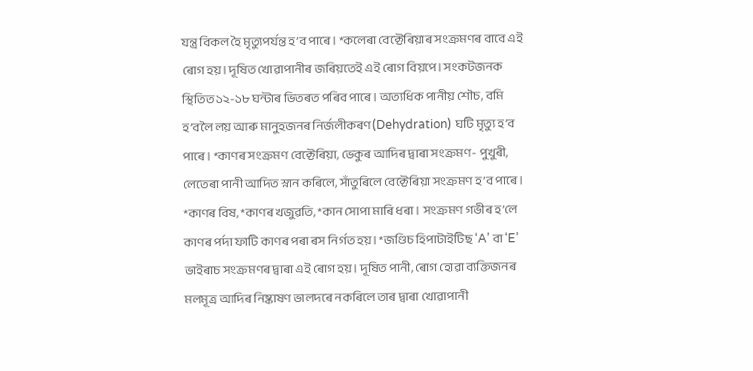যন্ত্ৰ বিকল হৈ মৃত্যুপৰ্যন্ত হ’ব পাৰে। *কলেৰা বেক্টেৰিয়াৰ সংক্ৰমণৰ বাবে এই ৰোগ হয়। দূষিত খোৱাপানীৰ জৰিয়তেই এই ৰোগ বিয়পে। সংকটজনক স্থিতিত ১২-১৮ ঘন্টাৰ ভিতৰত পৰিব পাৰে। অত্যধিক পানীয় শৌচ, বমি হ’বলৈ লয় আৰু মানুহজনৰ নিৰ্জলীকৰণ(Dehydration) ঘটি মৃত্যু হ’ব পাৰে। *কাণৰ সংক্ৰমণ বেক্টেৰিয়া, ভেকুৰ আদিৰ দ্বাৰা সংক্ৰমণ- পুখুৰী, লেতেৰা পানী আদিত স্নান কৰিলে, সাঁতুৰিলে বেক্টেৰিয়া সংক্ৰমণ হ’ব পাৰে। *কাণৰ বিষ, *কাণৰ খজুৱতি, *কান সোপা মাৰি ধৰা। সংক্ৰমণ গভীৰ হ’লে কাণৰ পৰ্দা ফাটি কাণৰ পৰা ৰস নিৰ্গত হয়। *জণ্ডিচ হিপাটাইটিছ ‘A’ বা ‘E’ ভাইৰাচ সংক্ৰমণৰ দ্বাৰা এই ৰোগ হয়। দূষিত পানী, ৰোগ হোৱা ব্যক্তিজনৰ মলমূত্ৰ আদিৰ নিষ্কাষণ ভালদৰে নকৰিলে তাৰ দ্বাৰা খোৱাপানী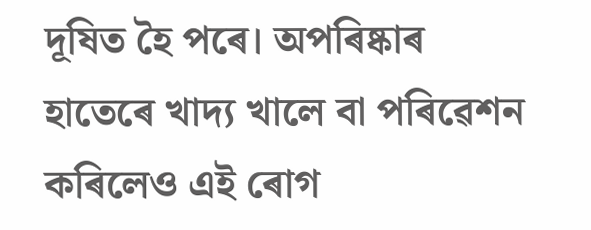দূষিত হৈ পৰে। অপৰিষ্কাৰ হাতেৰে খাদ্য খালে বা পৰিৱেশন কৰিলেও এই ৰোগ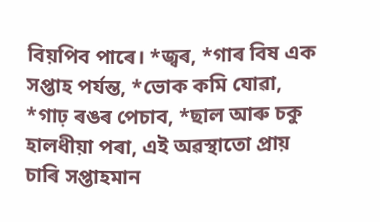বিয়পিব পাৰে। *জ্বৰ, *গাৰ বিষ এক সপ্তাহ পৰ্যন্ত, *ভোক কমি যোৱা, *গাঢ় ৰঙৰ পেচাব, *ছাল আৰু চকু হালধীয়া পৰা, এই অৱস্থাতো প্ৰায় চাৰি সপ্তাহমান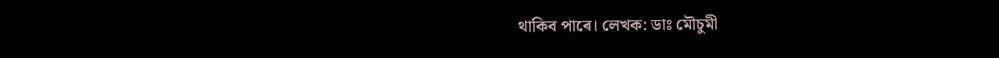থাকিব পাৰে। লেখক: ডাঃ মৌচুমী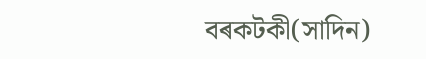বৰকটকী(সাদিন)